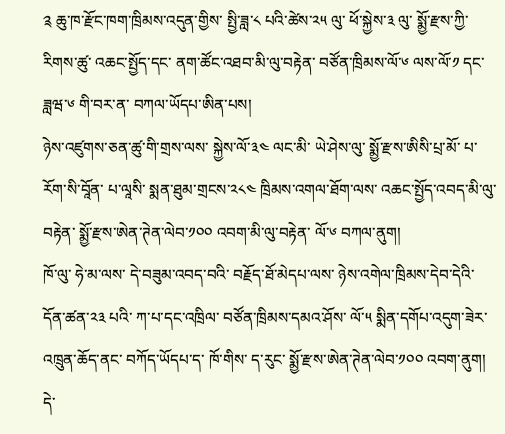༉ ཆུ་ཁ་རྫོང་ཁག་ཁྲིམས་འདུན་གྱིས་ སྤྱི་ཟླ་༨ པའི་ཚེས་༢༥ ལུ་ ཕོ་སྐྱེས་༣ ལུ་ སྨྱོ་རྫས་ཀྱི་རིགས་ཚུ་ འཆང་སྤྱོད་དང་ ནག་ཚོང་འཐབ་མི་ལུ་བརྟེན་ བཙོན་ཁྲིམས་ལོ་༦ ལས་ལོ་༡ དང་ ཟླཝ་༦ གི་བར་ན་ བཀལ་ཡོདཔ་ཨིན་པས།
ཉེས་འཛུགས་ཅན་ཚུ་གི་གྲས་ལས་ སྐྱེས་ལོ་༣༤ ལང་མི་ ཡེ་ཤེས་ལུ་ སྨྱོ་རྫས་ཨིསི་པྲ་མོ་ པ་རོག་སི་བཱོན་ པ་ལཱསི་ སྨན་ཐུམ་གྲངས་༢༨༤ ཁྲིམས་འགལ་ཐོག་ལས་ འཆང་སྤྱོད་འབད་མི་ལུ་བརྟེན་ སྨྱོ་རྫས་ཨེན་ཊེན་ལེབ་༡༠༠ འབག་མི་ལུ་བརྟེན་ ལོ་༦ བཀལ་ནུག།
ཁོ་ལུ་ ཧེ་མ་ལས་ དེ་བཟུམ་འབད་བའི་ བརྗོད་ཐོ་མེདཔ་ལས་ ཉེས་འགེལ་ཁྲིམས་དེབ་དེའི་ དོན་ཚན་༢༣ པའི་ ཀ་པ་དང་འཁྲིལ་ བཙོན་ཁྲིམས་དམའ་ཤོས་ ལོ་༥ སྨིན་དགོཔ་འདུག་ཟེར་ འཁྲུན་ཆོད་ནང་ བཀོད་ཡོདཔ་ད་ ཁོ་གིས་ ད་རུང་ སྨྱོ་རྫས་ཨེན་ཊེན་ལེབ་༡༠༠ འབག་ནུག།
དེ་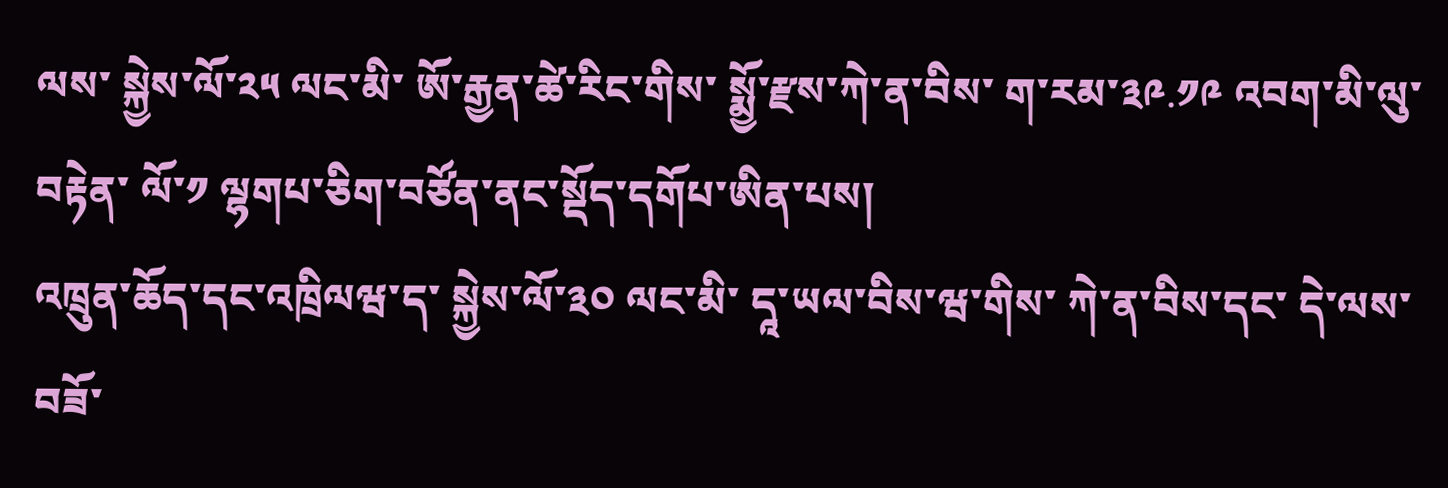ལས་ སྐྱེས་ལོ་༢༥ ལང་མི་ ཨོ་རྒྱན་ཚེ་རིང་གིས་ སྨྱོ་རྫས་ཀེ་ན་བིས་ ག་རམ་༣༩.༡༩ འབག་མི་ལུ་བརྟེན་ ལོ་༡ ལྷགཔ་ཅིག་བཙོན་ནང་སྡོད་དགོཔ་ཨིན་པས།
འཁྲུན་ཆོད་དང་འཁྲིལཝ་ད་ སྐྱེས་ལོ་༣༠ ལང་མི་ དཱ་ཡལ་བིས་ཝ་གིས་ ཀེ་ན་བིས་དང་ དེ་ལས་བཟོ་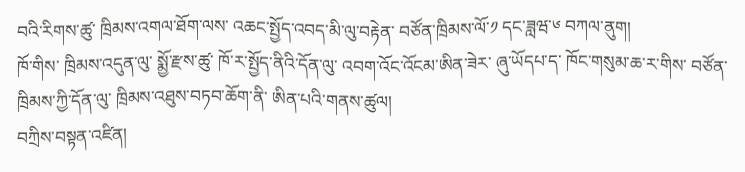བའི་རིགས་ཚུ་ ཁྲིམས་འགལ་ཐོག་ལས་ འཆང་སྤྱོད་འབད་མི་ལུ་བརྟེན་ བཙོན་ཁྲིམས་ལོ་༡ དང་ཟླཝ་༦ བཀལ་ནུག།
ཁོ་གིས་ ཁྲིམས་འདུན་ལུ་ སྨྱོ་རྫས་ཚུ་ ཁོ་ར་སྤྱོད་ནིའི་དོན་ལུ་ འབག་འོང་འོངམ་ཨིན་ཟེར་ ཞུ་ཡོདཔ་ད་ ཁོང་གསུམ་ཆ་ར་གིས་ བཙོན་ཁྲིམས་ཀྱི་དོན་ལུ་ ཁྲིམས་འཐུས་བཏབ་ཆོག་ནི་ ཨིན་པའི་གནས་ཚུལ།
བཀྲིས་བསྟན་འཛིན།